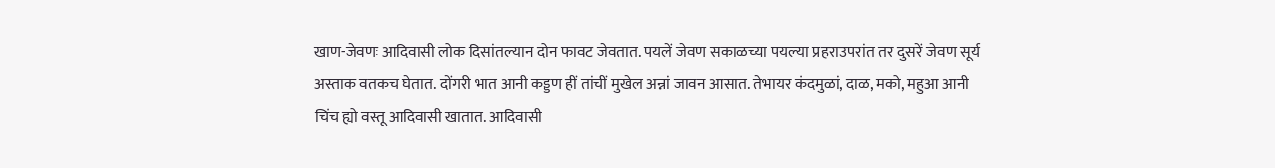खाण-जेवणः आदिवासी लोक दिसांतल्यान दोन फावट जेवतात. पयलें जेवण सकाळच्या पयल्या प्रहराउपरांत तर दुसरें जेवण सूर्य अस्ताक वतकच घेतात. दोंगरी भात आनी कड्डण हीं तांचीं मुखेल अन्नां जावन आसात. तेभायर कंदमुळां, दाळ, मको, महुआ आनी चिंच ह्यो वस्तू आदिवासी खातात. आदिवासी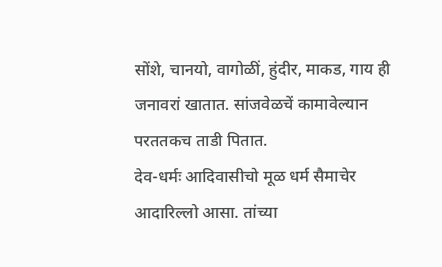सोंशे, चानयो, वागोळीं, हुंदीर, माकड, गाय ही जनावरां खातात. सांजवेळचें कामावेल्यान परततकच ताडी पितात.
देव-धर्मः आदिवासीचो मूळ धर्म सैमाचेर आदारिल्लो आसा. तांच्या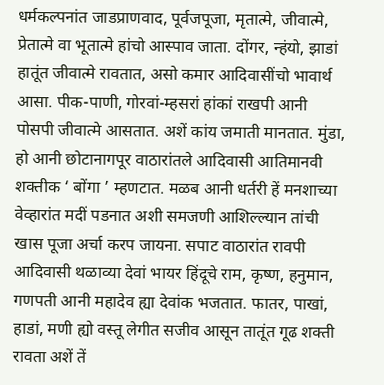धर्मकल्पनांत जाडप्राणवाद, पूर्वजपूजा, मृतात्मे, जीवात्मे, प्रेतात्मे वा भूतात्मे हांचो आस्पाव जाता. दोंगर, न्हंयो, झाडां हातूंत जीवात्मे रावतात, असो कमार आदिवासींचो भावार्थ आसा. पीक-पाणी, गोरवां-म्हसरां हांकां राखपी आनी पोसपी जीवात्मे आसतात. अशें कांय जमाती मानतात. मुंडा, हो आनी छोटानागपूर वाठारांतले आदिवासी आतिमानवी शक्तीक ‘ बोंगा ’ म्हणटात. मळब आनी धर्तरी हें मनशाच्या वेव्हारांत मदीं पडनात अशी समजणी आशिल्ल्यान तांची खास पूजा अर्चा करप जायना. सपाट वाठारांत रावपी आदिवासी थळाव्या देवां भायर हिंदूचे राम, कृष्ण, हनुमान, गणपती आनी महादेव ह्या देवांक भजतात. फातर, पाखां, हाडां, मणी ह्यो वस्तू लेगीत सजीव आसून तातूंत गूढ शक्ती रावता अशें तें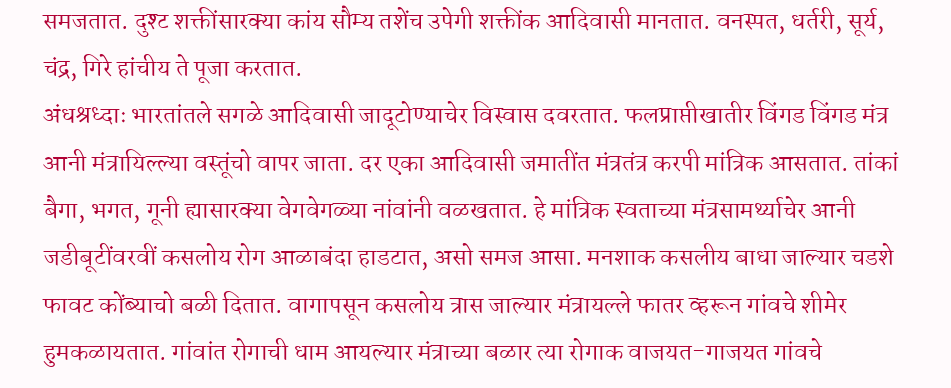समजतात. दुश्ट शक्तींसारक्या कांय सौम्य तशेंच उपेगी शक्तींक आदिवासी मानतात. वनस्पत, धर्तरी, सूर्य, चंद्र, गिरे हांचीय ते पूजा करतात.
अंधश्रध्दाः भारतांतले सगळे आदिवासी जादूटोण्याचेर विस्वास दवरतात. फलप्राप्तीखातीर विंगड विंगड मंत्र आनी मंत्रायिल्ल्या वस्तूंचो वापर जाता. दर एका आदिवासी जमातींत मंत्रतंत्र करपी मांत्रिक आसतात. तांकां बैगा, भगत, गूनी ह्यासारक्या वेगवेगळ्या नांवांनी वळखतात. हे मांत्रिक स्वताच्या मंत्रसामर्थ्याचेर आनी जडीबूटींवरवीं कसलोय रोग आळाबंदा हाडटात, असो समज आसा. मनशाक कसलीय बाधा जाल्यार चडशे फावट कोंब्याचो बळी दितात. वागापसून कसलोय त्रास जाल्यार मंत्रायल्ले फातर व्हरून गांवचे शीमेर हुमकळायतात. गांवांत रोगाची धाम आयल्यार मंत्राच्या बळार त्या रोगाक वाजयत-गाजयत गांवचे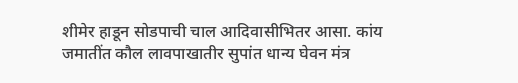शीमेर हाडून सोडपाची चाल आदिवासीभितर आसा. कांय जमातींत कौल लावपाखातीर सुपांत धान्य घेवन मंत्र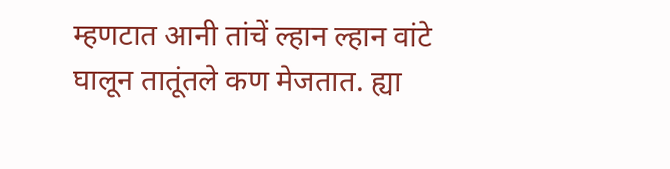म्हणटात आनी तांचें ल्हान ल्हान वांटे घालून तातूंतले कण मेजतात. ह्या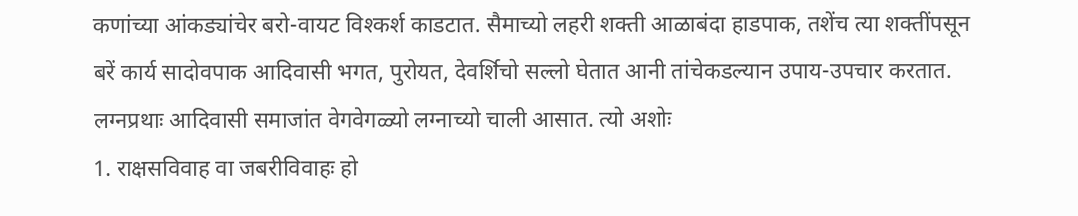कणांच्या आंकड्यांचेर बरो-वायट विश्कर्श काडटात. सैमाच्यो लहरी शक्ती आळाबंदा हाडपाक, तशेंच त्या शक्तींपसून बरें कार्य सादोवपाक आदिवासी भगत, पुरोयत, देवर्शिचो सल्लो घेतात आनी तांचेकडल्यान उपाय-उपचार करतात.
लग्नप्रथाः आदिवासी समाजांत वेगवेगळ्यो लग्नाच्यो चाली आसात. त्यो अशोः
1. राक्षसविवाह वा जबरीविवाहः हो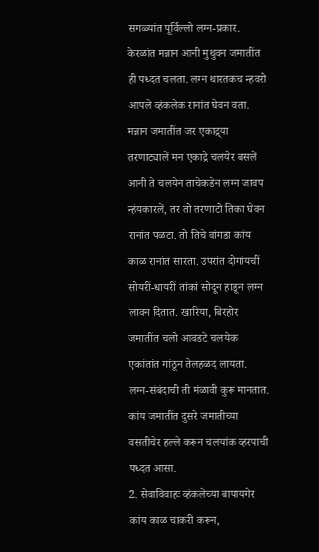सगळ्यांत पूर्विल्लो लग्न-प्रकार. केरळांत मन्नान आनी मुथुवन जमातींत ही पध्दत चलता. लग्न थारतकच न्हवरो आपले व्हंकलेक रानांत घेवन वता. मन्नान जमातींत जर एकाद्र्या तरणाट्यालें मन एकाद्रे चलयेर बसलें आनी ते चलयेन ताचेकडेन लग्न जावप न्हंयकारलें, तर तो तरणाटो तिका घेवन रानांत पळटा. तो तिचे वांगडा कांय काळ रानांत सारता. उपरांत दोगांयचीं सोयरीं-धायरीं तांकां सोदून हाडून लग्न लावन दितात. खारिया, बिरहोर जमातींत चलो आवडटे चलयेक एकांतांत गांठून तेलहळद लायता. लग्न-संबंदाची ती मंळावी कुरू मानतात. कांय जमातींत दुसरे जमातीच्या वसतीचेर हल्ले करून चलयांक व्हरपाची पध्दत आसा.
2. सेवाविवाहः व्हंकलेच्या बापायगेर कांय काळ चाकरी करून,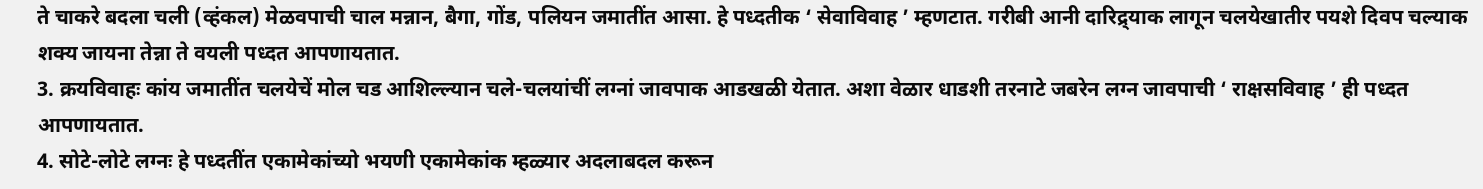ते चाकरे बदला चली (व्हंकल) मेळवपाची चाल मन्नान, बैगा, गोंड, पलियन जमातींत आसा. हे पध्दतीक ‘ सेवाविवाह ’ म्हणटात. गरीबी आनी दारिद्र्याक लागून चलयेखातीर पयशे दिवप चल्याक शक्य जायना तेन्ना ते वयली पध्दत आपणायतात.
3. क्रयविवाहः कांय जमातींत चलयेचें मोल चड आशिल्ल्यान चले-चलयांचीं लग्नां जावपाक आडखळी येतात. अशा वेळार धाडशी तरनाटे जबरेन लग्न जावपाची ‘ राक्षसविवाह ’ ही पध्दत आपणायतात.
4. सोटे-लोटे लग्नः हे पध्दतींत एकामेकांच्यो भयणी एकामेकांक म्हळ्यार अदलाबदल करून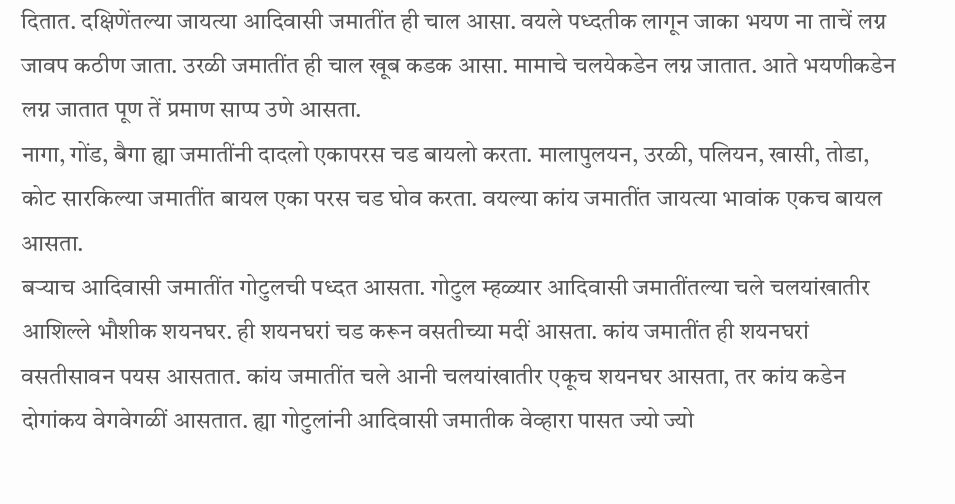दितात. दक्षिणेंतल्या जायत्या आदिवासी जमातींत ही चाल आसा. वयले पध्दतीक लागून जाका भयण ना ताचें लग्न जावप कठीण जाता. उरळी जमातींत ही चाल खूब कडक आसा. मामाचे चलयेकडेन लग्न जातात. आते भयणीकडेन लग्न जातात पूण तें प्रमाण साप्प उणे आसता.
नागा, गोंड, बैगा ह्या जमातींनी दादलो एकापरस चड बायलो करता. मालापुलयन, उरळी, पलियन, खासी, तोडा, कोट सारकिल्या जमातींत बायल एका परस चड घोव करता. वयल्या कांय जमातींत जायत्या भावांक एकच बायल आसता.
बऱ्याच आदिवासी जमातींत गोटुलची पध्दत आसता. गोटुल म्हळ्यार आदिवासी जमातींतल्या चले चलयांखातीर आशिल्ले भौशीक शयनघर. ही शयनघरां चड करून वसतीच्या मदीं आसता. कांय जमातींत ही शयनघरां वसतीसावन पयस आसतात. कांय जमातींत चले आनी चलयांखातीर एकूच शयनघर आसता, तर कांय कडेन दोगांकय वेगवेगळीं आसतात. ह्या गोटुलांनी आदिवासी जमातीक वेव्हारा पासत ज्यो ज्यो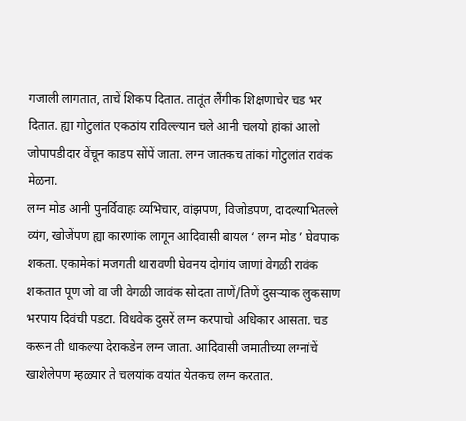गजाली लागतात, ताचें शिकप दितात. तातूंत लैंगीक शिक्षणाचेर चड भर दितात. ह्या गोटुलांत एकठांय राविल्ल्यान चले आनी चलयो हांकां आलो जोपापडीदार वेंचून काडप सोंपें जाता. लग्न जातकच तांकां गोटुलांत रावंक मेळना.
लग्न मोड आनी पुनर्विवाहः व्यभिचार, वांझपण, विजोडपण, दादल्याभितल्ले व्यंग, खोजेंपण ह्या कारणांक लागून आदिवासी बायल ‘ लग्न मोड ’ घेवपाक शकता. एकामेकां मजगती थारावणी घेवनय दोगांय जाणां वेगळी रावंक शकतात पूण जो वा जी वेगळी जावंक सोदता ताणें/तिणें दुसऱ्याक लुकसाण भरपाय दिवंची पडटा. विधवेक दुसरें लग्न करपाचो अधिकार आसता. चड करून ती धाकल्या देराकडेन लग्न जाता. आदिवासी जमातीच्या लग्नांचें खाशेलेपण म्हळ्यार ते चलयांक वयांत येतकच लग्न करतात.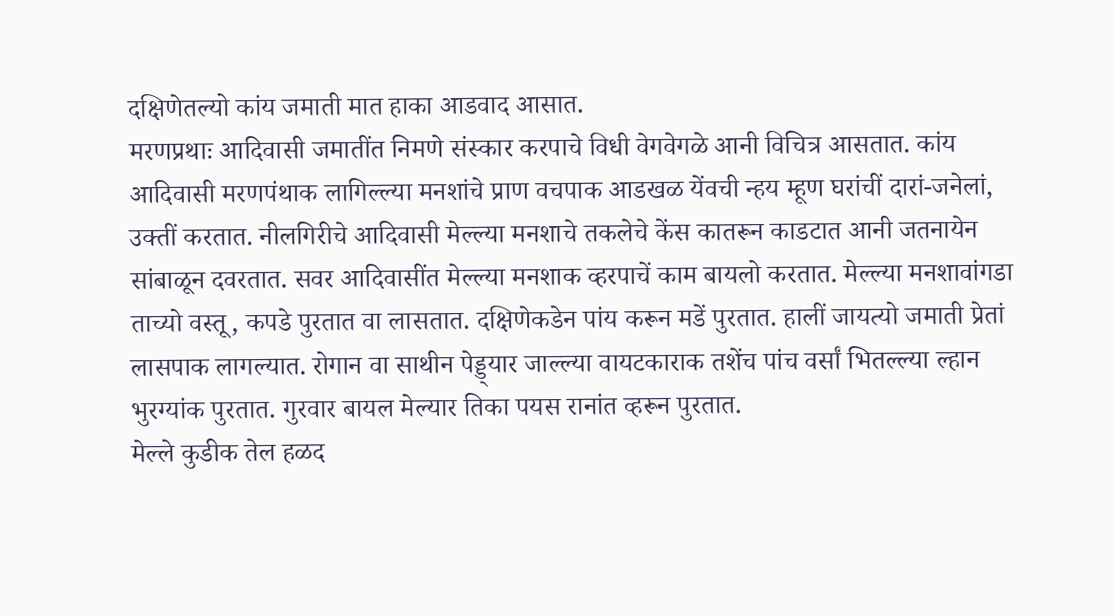दक्षिणेतल्यो कांय जमाती मात हाका आडवाद आसात.
मरणप्रथाः आदिवासी जमातींत निमणे संस्कार करपाचे विधी वेगवेगळे आनी विचित्र आसतात. कांय आदिवासी मरणपंथाक लागिल्ल्या मनशांचे प्राण वचपाक आडखळ येंवची न्हय म्हूण घरांचीं दारां-जनेलां, उक्तीं करतात. नीलगिरीचे आदिवासी मेल्ल्या मनशाचे तकलेचे केंस कातरून काडटात आनी जतनायेन सांबाळून दवरतात. सवर आदिवासींत मेल्ल्या मनशाक व्हरपाचें काम बायलो करतात. मेल्ल्या मनशावांगडा ताच्यो वस्तू, कपडे पुरतात वा लासतात. दक्षिणेकडेन पांय करून मडें पुरतात. हालीं जायत्यो जमाती प्रेतां लासपाक लागल्यात. रोगान वा साथीन पेड्ड्यार जाल्ल्या वायटकाराक तशेंच पांच वर्सां भितल्ल्या ल्हान भुरग्यांक पुरतात. गुरवार बायल मेल्यार तिका पयस रानांत व्हरून पुरतात.
मेल्ले कुडीक तेल हळद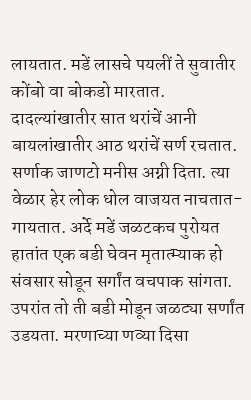लायतात. मडें लासचे पयलीं ते सुवातीर कोंबो वा बोकडो मारतात. दादल्यांखातीर सात थरांचें आनी बायलांखातीर आठ थरांचें सर्ण रचतात. सर्णाक जाणटो मनीस अग्नी दिता. त्या वेळार हेर लोक धोल वाजयत नाचतात-गायतात. अर्दे मडें जळटकच पुरोयत हातांत एक बडी घेवन मृतात्म्याक हो संवसार सोडून सर्गांत वचपाक सांगता. उपरांत तो ती बडी मोडून जळट्या सर्णांत उडयता. मरणाच्या णव्या दिसा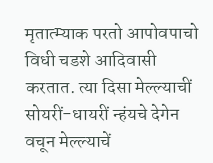मृतात्म्याक परतो आपोवपाचो विधी चडशे आदिवासी करतात. त्या दिसा मेल्ल्याचीं सोयरीं-धायरीं न्हंयचे देगेन वचून मेल्ल्याचें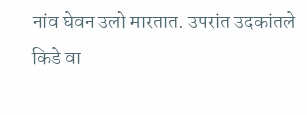नांव घेवन उलो मारतात. उपरांत उदकांतले किडे वा